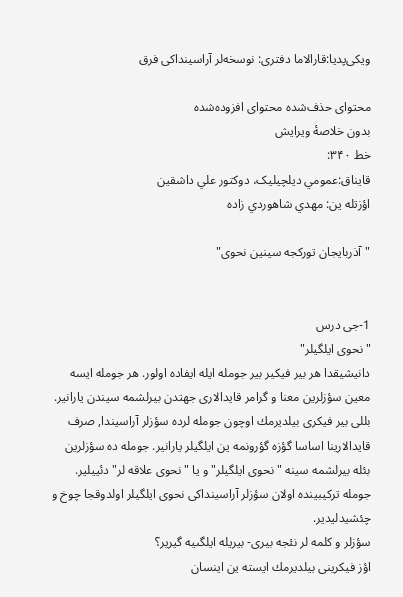ویکی‌پدیا:قارالاما دفتری: نوسخه‌لر آراسینداکی فرق

محتوای حذف‌شده محتوای افزوده‌شده
بدون خلاصۀ ویرایش
خط ۳۴۰:
قايناق:عمومي ديلچيليک، دوکتور علي داشقين
اؤزتله ين: مهدي شاهوردي زاده

"آذربايجان توركجه سينين نحوى"


1-جی درس
"نحوی ایلگیلر"
دانیشیقدا هر بیر فیکیر بیر جومله ایله ایفاده اولور. هر جومله ایسه معین سؤزلرين معنا و گرامر قايدالارى جهتدن بيرلشمه سيندن يارانير. بللى بير فيكرى بيلديرمك اوچون جومله لرده سؤزلر آراسيندا, صرف قايدالارينا اساسا گؤزه گؤرونمه ين ايلگيلر يارانير. جومله ده سؤزلرين بئله بيرلشمه سينه "نحوى ايلگيلر" و يا "نحوى علاقه لر" دئييلير.
جومله تركيبينده اولان سؤزلر آراسينداكى نحوى ايلگيلر اولدوقجا چوخ و چئشيدليدير.
سؤزلر و كلمه لر نئجه بيرى- بيريله ايلگىيه گيرير؟
اؤز فيكرينى بيلديرمك ايسته ين اينسان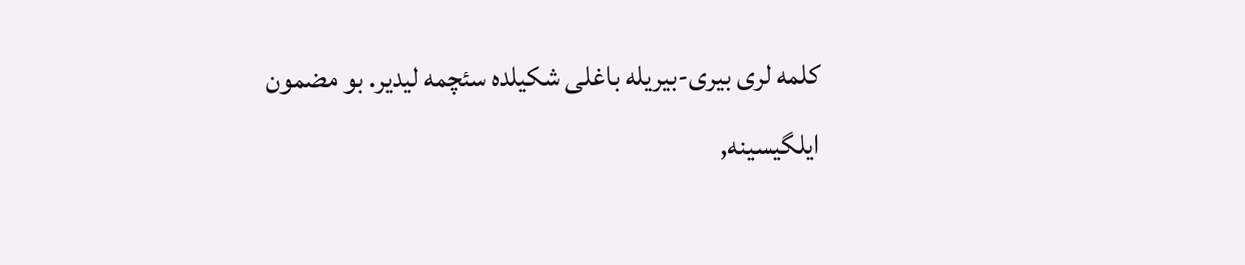كلمه لرى بيرى-بيريله باغلى شكيلده سئچمه ليدير. بو مضمون ايلگيسينه,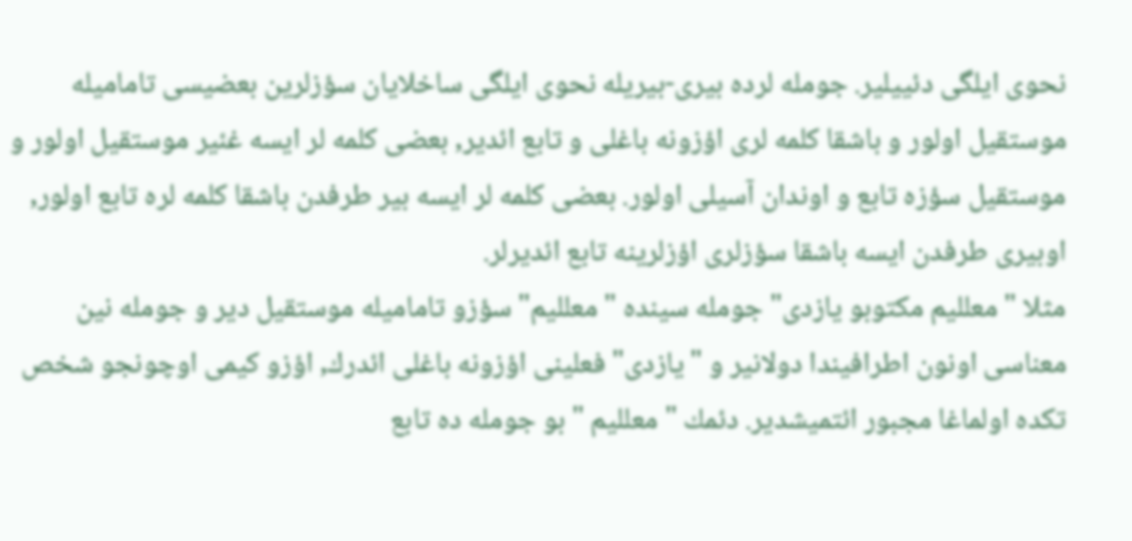نحوى ايلگى دئييلير. جومله لرده بیری-بیریله نحوی ایلگی ساخلایان سؤزلرين بعضيسى تاماميله موستقيل اولور و باشقا كلمه لرى اؤزونه باغلى و تابع ائدير, بعضى كلمه لر ايسه غئير موستقيل اولور و موستقيل سؤزه تابع و اوندان آسيلى اولور. بعضى كلمه لر ايسه بير طرفدن باشقا كلمه لره تابع اولور, اوبيرى طرفدن ايسه باشقا سؤزلرى اؤزلرينه تابع ائديرلر.
مثلا "معلليم مكتوبو يازدى" جومله سينده "معلليم" سؤزو تاماميله موستقيل دير و جومله نين معناسى اونون اطرافیندا دولانیر و "یازدی" فعلینی اؤزونه باغلى ائدرك, اؤزو كيمى اوچونجو شخص تكده اولماغا مجبور ائتميشدير. دئمك "معلليم " بو جومله ده تابع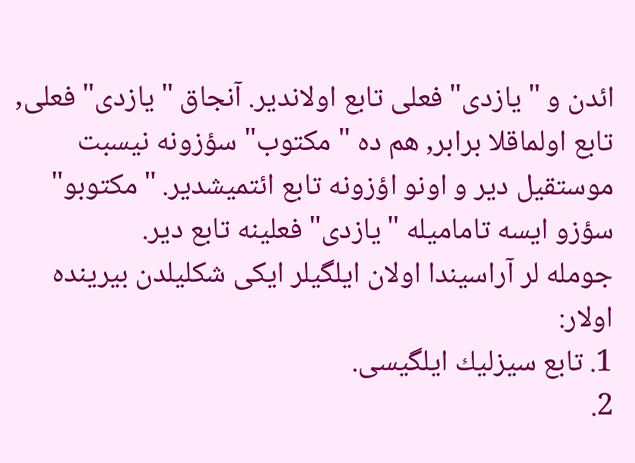ائدن و "يازدى" فعلى تابع اولاندير. آنجاق "يازدى" فعلى, تابع اولماقلا برابر, هم ده "مكتوب" سؤزونه نيسبت موستقيل دير و اونو اؤزونه تابع ائتميشدير. "مکتوبو" سؤزو ايسه تاماميله "يازدى" فعلينه تابع دير.
جومله لر آراسيندا اولان ايلگيلر ايكى شكليلدن بيرينده اولار:
1. تابع سيزليك ايلگيسى.
2.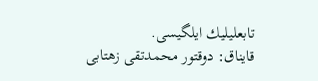تابعلیليك ايلگيسى.
قایناق: دوقتور محمدتقى زهتابى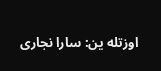اوزتله ین: سارا نجاری